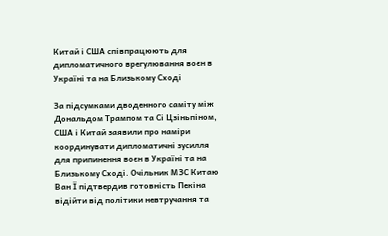Китай і США співпрацюють для дипломатичного врегулювання воєн в Україні та на Близькому Сході

За підсумками дводенного саміту між Дональдом Трампом та Сі Цзіньпіном, США і Китай заявили про наміри координувати дипломатичні зусилля для припинення воєн в Україні та на Близькому Сході. Очільник МЗС Китаю Ван Ї підтвердив готовність Пекіна відійти від політики невтручання та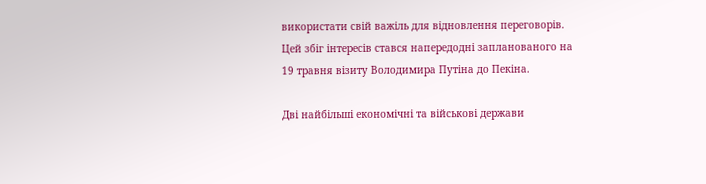використати свій важіль для відновлення переговорів. Цей збіг інтересів стався напередодні запланованого на 19 травня візиту Володимира Путіна до Пекіна.

Дві найбільші економічні та військові держави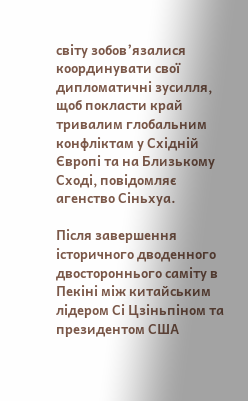світу зобов’язалися координувати свої дипломатичні зусилля, щоб покласти край тривалим глобальним конфліктам у Східній Європі та на Близькому Сході, повідомляє агенство Сіньхуа.

Після завершення історичного дводенного двостороннього саміту в Пекіні між китайським лідером Сі Цзіньпіном та президентом США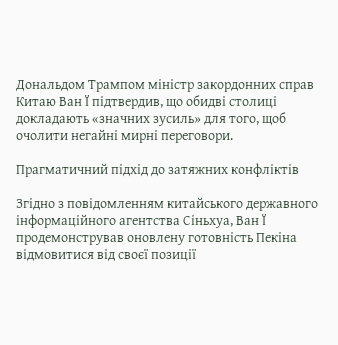Дональдом Трампом міністр закордонних справ Китаю Ван Ї підтвердив, що обидві столиці докладають «значних зусиль» для того, щоб очолити негайні мирні переговори.

Прагматичний підхід до затяжних конфліктів

Згідно з повідомленням китайського державного інформаційного агентства Сіньхуа, Ван Ї продемонстрував оновлену готовність Пекіна відмовитися від своєї позиції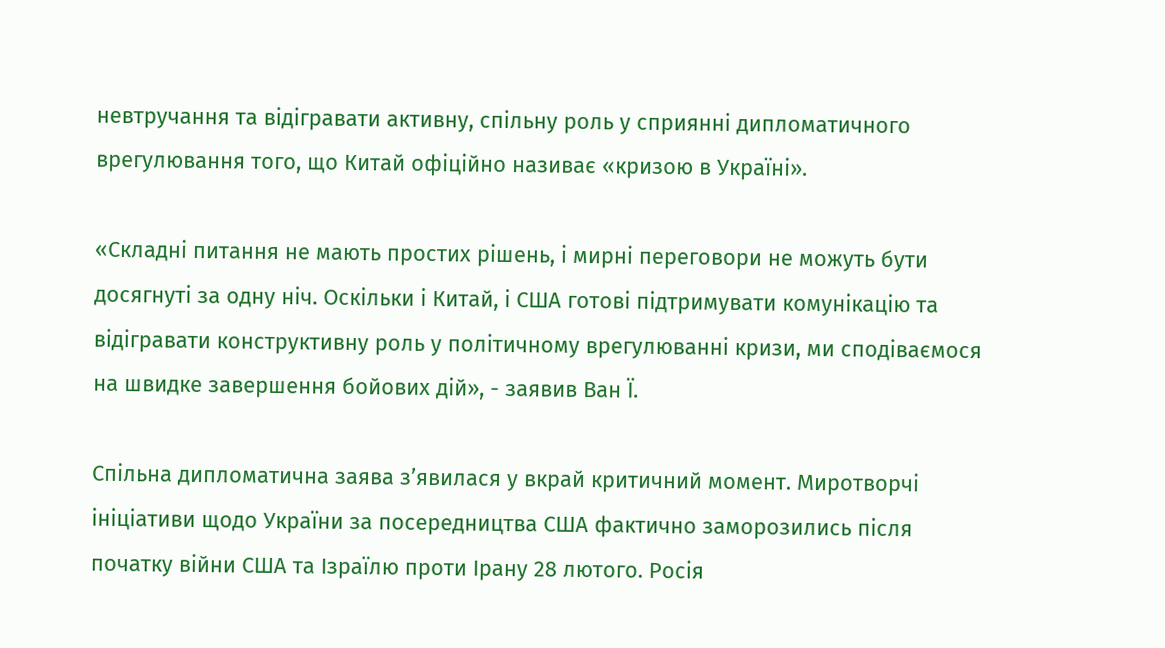невтручання та відігравати активну, спільну роль у сприянні дипломатичного врегулювання того, що Китай офіційно називає «кризою в Україні».

«Складні питання не мають простих рішень, і мирні переговори не можуть бути досягнуті за одну ніч. Оскільки і Китай, і США готові підтримувати комунікацію та відігравати конструктивну роль у політичному врегулюванні кризи, ми сподіваємося на швидке завершення бойових дій», - заявив Ван Ї.

Спільна дипломатична заява з’явилася у вкрай критичний момент. Миротворчі ініціативи щодо України за посередництва США фактично заморозились після початку війни США та Ізраїлю проти Ірану 28 лютого. Росія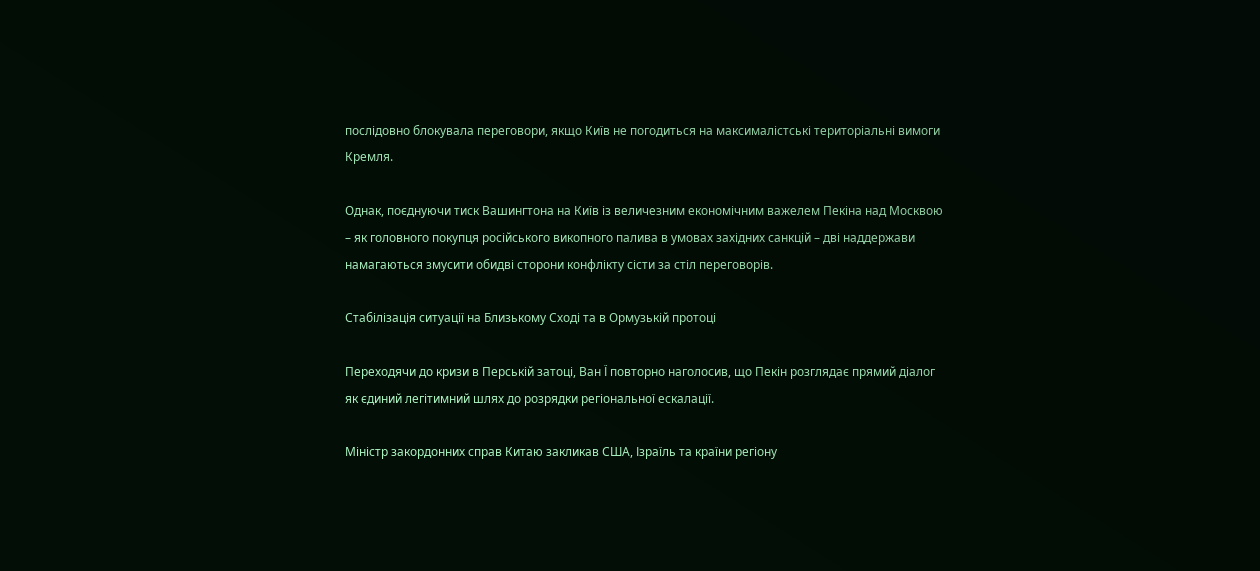послідовно блокувала переговори, якщо Київ не погодиться на максималістські територіальні вимоги Кремля.

Однак, поєднуючи тиск Вашингтона на Київ із величезним економічним важелем Пекіна над Москвою – як головного покупця російського викопного палива в умовах західних санкцій – дві наддержави намагаються змусити обидві сторони конфлікту сісти за стіл переговорів.

Стабілізація ситуації на Близькому Сході та в Ормузькій протоці

Переходячи до кризи в Перській затоці, Ван Ї повторно наголосив, що Пекін розглядає прямий діалог як єдиний легітимний шлях до розрядки регіональної ескалації.

Міністр закордонних справ Китаю закликав США, Ізраїль та країни регіону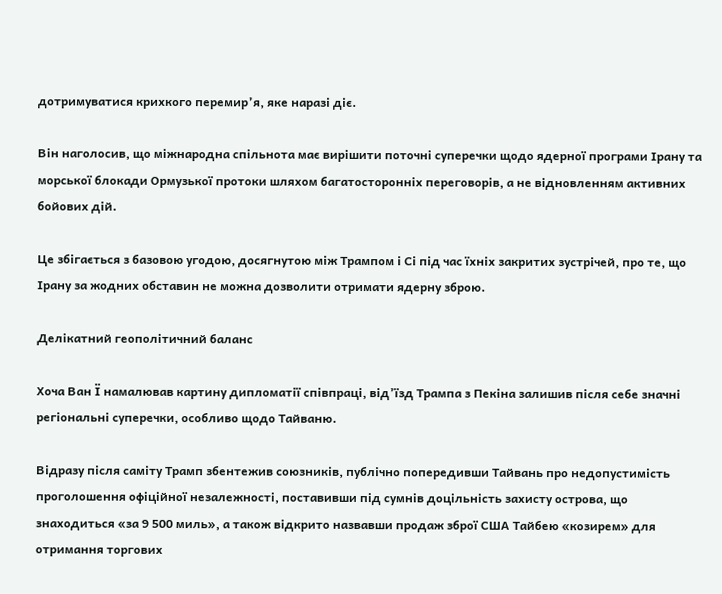дотримуватися крихкого перемир’я, яке наразі діє.

Він наголосив, що міжнародна спільнота має вирішити поточні суперечки щодо ядерної програми Ірану та морської блокади Ормузької протоки шляхом багатосторонніх переговорів, а не відновленням активних бойових дій.

Це збігається з базовою угодою, досягнутою між Трампом і Сі під час їхніх закритих зустрічей, про те, що Ірану за жодних обставин не можна дозволити отримати ядерну зброю.

Делікатний геополітичний баланс

Хоча Ван Ї намалював картину дипломатії співпраці, від’їзд Трампа з Пекіна залишив після себе значні регіональні суперечки, особливо щодо Тайваню.

Відразу після саміту Трамп збентежив союзників, публічно попередивши Тайвань про недопустимість проголошення офіційної незалежності, поставивши під сумнів доцільність захисту острова, що знаходиться «за 9 500 миль», а також відкрито назвавши продаж зброї США Тайбею «козирем» для отримання торгових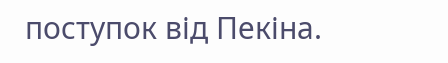поступок від Пекіна.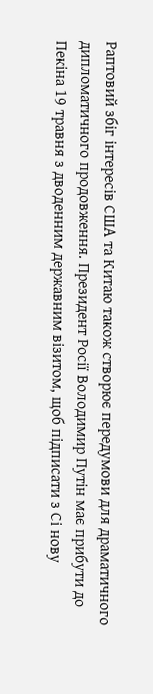Раптовий збіг інтересів США та Китаю також створює передумови для драматичного дипломатичного продовження. Президент Росії Володимир Путін має прибути до Пекіна 19 травня з дводенним державним візитом, щоб підписати з Сі нову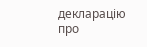декларацію про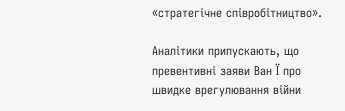«стратегічне співробітництво».

Аналітики припускають, що превентивні заяви Ван Ї про швидке врегулювання війни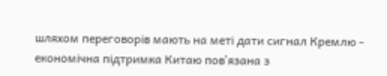шляхом переговорів мають на меті дати сигнал Кремлю - економічна підтримка Китаю повʼязана з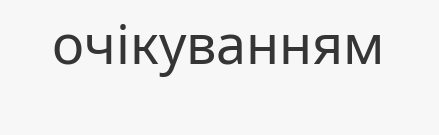очікуванням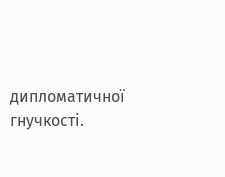дипломатичної гнучкості.